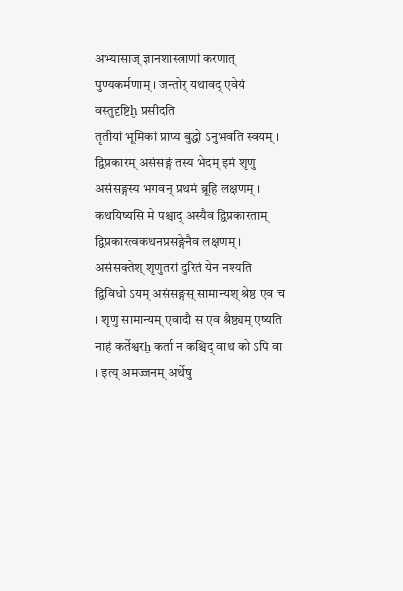अभ्यासाज् ज्ञानशास्त्राणां करणात् पुण्यकर्मणाम् । जन्तोर् यथावद् एवेयं वस्तुदृष्टिḫ प्रसीदति
तृतीयां भूमिकां प्राप्य बुद्धो ऽनुभवति स्वयम् । द्विप्रकारम् असंसङ्गं तस्य भेदम् इमं शृणु
असंसङ्गस्य भगवन् प्रथमं ब्रूहि लक्षणम् । कथयिष्यसि मे पश्चाद् अस्यैव द्विप्रकारताम्
द्विप्रकारत्वकथनप्रसङ्गेनैव लक्षणम् । असंसक्तेश् शृणुतरां दुरितं येन नश्यति
द्विविधो ऽयम् असंसङ्गस् सामान्यश् श्रेष्ठ एव च । शृणु सामान्यम् एवादौ स एव श्रैष्ठ्यम् एष्यति
नाहं कर्तेश्वरẖ कर्ता न कश्चिद् वाथ को ऽपि वा । इत्य् अमज्जनम् अर्थेषु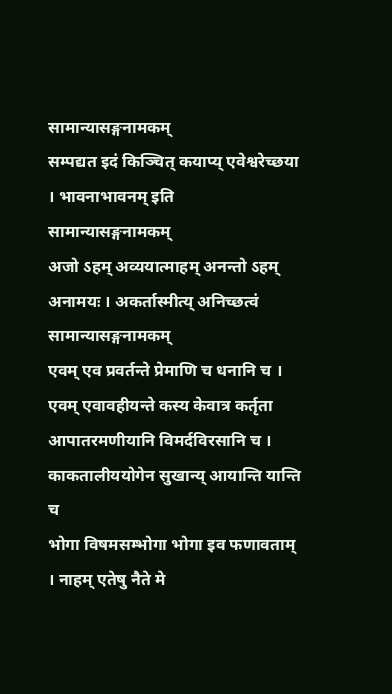सामान्यासङ्गनामकम्
सम्पद्यत इदं किञ्चित् कयाप्य् एवेश्वरेच्छया । भावनाभावनम् इति सामान्यासङ्गनामकम्
अजो ऽहम् अव्ययात्माहम् अनन्तो ऽहम् अनामयः । अकर्तास्मीत्य् अनिच्छत्वं सामान्यासङ्गनामकम्
एवम् एव प्रवर्तन्ते प्रेमाणि च धनानि च । एवम् एवावहीयन्ते कस्य केवात्र कर्तृता
आपातरमणीयानि विमर्दविरसानि च । काकतालीययोगेन सुखान्य् आयान्ति यान्ति च
भोगा विषमसम्भोगा भोगा इव फणावताम् । नाहम् एतेषु नैते मे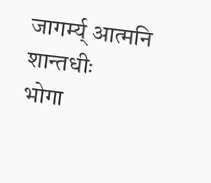जागर्म्य् आत्मनि शान्तधीः
भोगा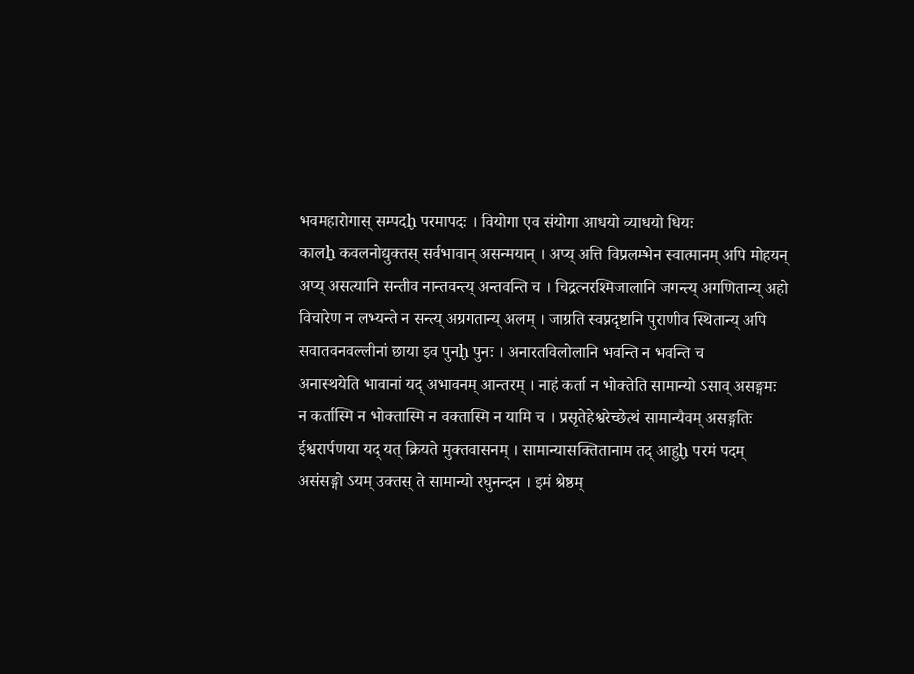भवमहारोगास् सम्पदḫ परमापदः । वियोगा एव संयोगा आधयो व्याधयो धियः
कालẖ कवलनोद्युक्तस् सर्वभावान् असन्मयान् । अप्य् अत्ति विप्रलम्भेन स्वात्मानम् अपि मोहयन्
अप्य् असत्यानि सन्तीव नान्तवन्त्य् अन्तवन्ति च । चिद्रत्नरश्मिजालानि जगन्त्य् अगणितान्य् अहो
विचारेण न लभ्यन्ते न सन्त्य् अग्रगतान्य् अलम् । जाग्रति स्वप्नदृष्टानि पुराणीव स्थितान्य् अपि
सवातवनवल्लीनां छाया इव पुनḫ पुनः । अनारतविलोलानि भवन्ति न भवन्ति च
अनास्थयेति भावानां यद् अभावनम् आन्तरम् । नाहं कर्ता न भोक्तेति सामान्यो ऽसाव् असङ्गमः
न कर्तास्मि न भोक्तास्मि न वक्तास्मि न यामि च । प्रसृतेहेश्वरेच्छेत्थं सामान्यैवम् असङ्गतिः
ईश्वरार्पणया यद् यत् क्रियते मुक्तवासनम् । सामान्यासक्तितानाम तद् आहुḫ परमं पदम्
असंसङ्गो ऽयम् उक्तस् ते सामान्यो रघुनन्दन । इमं श्रेष्ठम्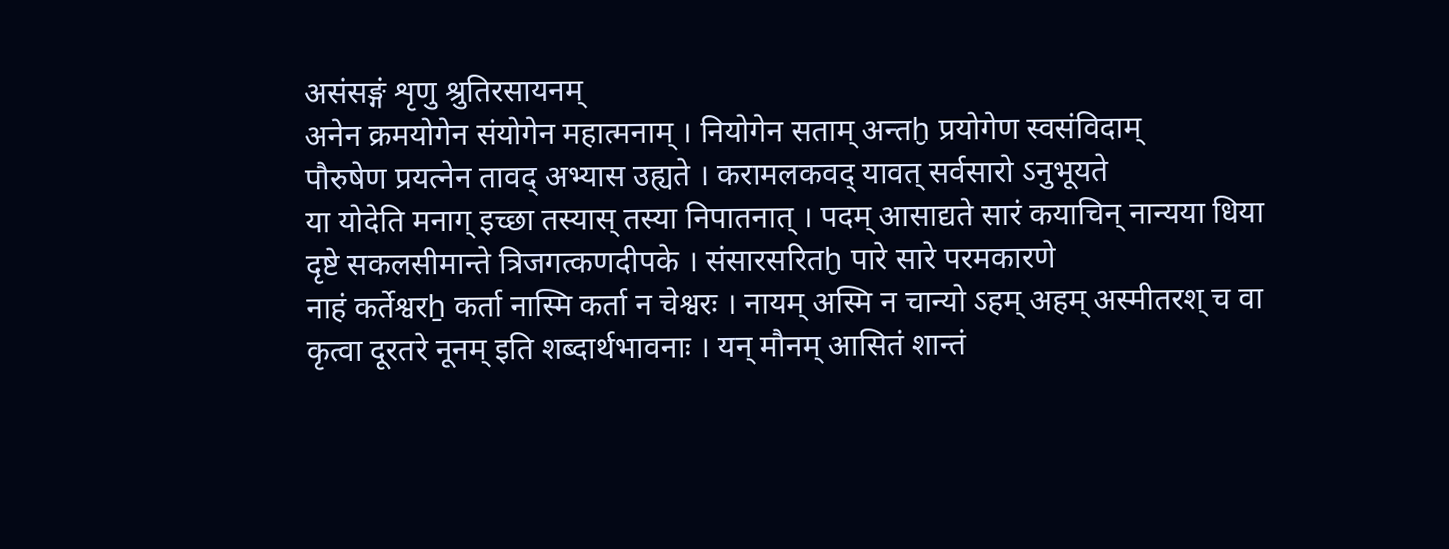असंसङ्गं शृणु श्रुतिरसायनम्
अनेन क्रमयोगेन संयोगेन महात्मनाम् । नियोगेन सताम् अन्तḫ प्रयोगेण स्वसंविदाम्
पौरुषेण प्रयत्नेन तावद् अभ्यास उह्यते । करामलकवद् यावत् सर्वसारो ऽनुभूयते
या योदेति मनाग् इच्छा तस्यास् तस्या निपातनात् । पदम् आसाद्यते सारं कयाचिन् नान्यया धिया
दृष्टे सकलसीमान्ते त्रिजगत्कणदीपके । संसारसरितḫ पारे सारे परमकारणे
नाहं कर्तेश्वरẖ कर्ता नास्मि कर्ता न चेश्वरः । नायम् अस्मि न चान्यो ऽहम् अहम् अस्मीतरश् च वा
कृत्वा दूरतरे नूनम् इति शब्दार्थभावनाः । यन् मौनम् आसितं शान्तं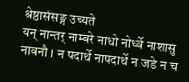श्रेष्ठासंसङ्ग उच्यते
यन् नान्तर् नाम्बरे नाधो नोर्ध्वे नाशासु नावनौ । न पदार्थे नापदार्थे न जडे न च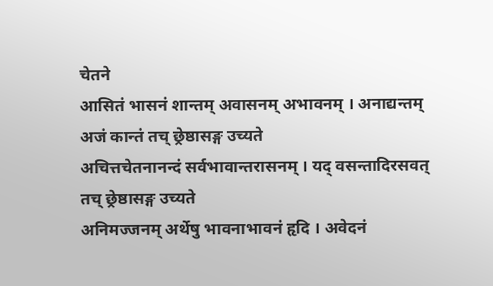चेतने
आसितं भासनं शान्तम् अवासनम् अभावनम् । अनाद्यन्तम् अजं कान्तं तच् छ्रेष्ठासङ्ग उच्यते
अचित्तचेतनानन्दं सर्वभावान्तरासनम् । यद् वसन्तादिरसवत् तच् छ्रेष्ठासङ्ग उच्यते
अनिमज्जनम् अर्थेषु भावनाभावनं हृदि । अवेदनं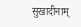सुखादीनाम्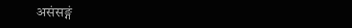असंसङ्गं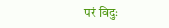परं विदुः